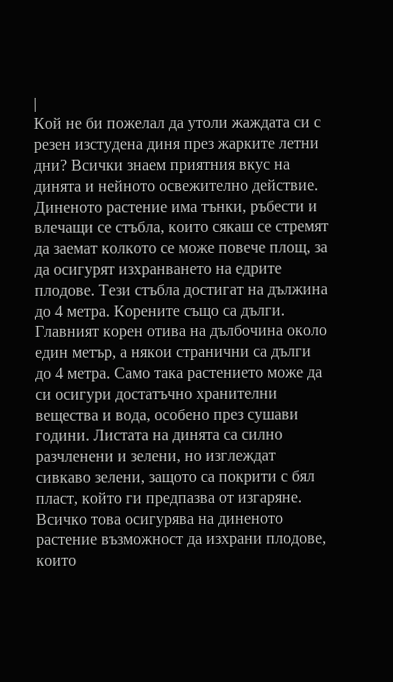|
Кой не би пожелал да утоли жаждата си с резен изстудена диня през жарките летни дни? Всички знаем приятния вкус на динята и нейното освежително действие. Диненото растение има тънки, ръбести и влечащи се стъбла, които сякаш се стремят да заемат колкото се може повече площ, за да осигурят изхранването на едрите плодове. Тези стъбла достигат на дължина до 4 метра. Корените също са дълги. Главният корен отива на дълбочина около един метър, а някои странични са дълги до 4 метра. Само така растението може да си осигури достатъчно хранителни вещества и вода, особено през сушави години. Листата на динята са силно разчленени и зелени, но изглеждат сивкаво зелени, защото са покрити с бял пласт, който ги предпазва от изгаряне. Всичко това осигурява на диненото растение възможност да изхрани плодове, които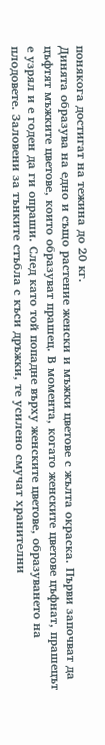понякога достигат на тежина до 20 кг.
Динята образува на едно и също растение женски и мъжки цветове с жълта окраска. Първи започват да цъфтят мъжките цветове, които образуват прашец. В момента, когато женските цветове цъфнат, прашецът е узрял и е годен да ги опраши. След като той попадне върху женските цветове, образуването на плодовете. Заловени за тънките стъбла с къси дръжки, те усилено смучат хранителни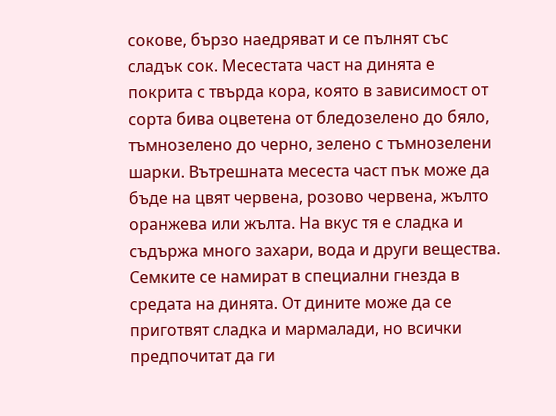сокове, бързо наедряват и се пълнят със сладък сок. Месестата част на динята е покрита с твърда кора, която в зависимост от сорта бива оцветена от бледозелено до бяло, тъмнозелено до черно, зелено с тъмнозелени шарки. Вътрешната месеста част пък може да бъде на цвят червена, розово червена, жълто оранжева или жълта. На вкус тя е сладка и съдържа много захари, вода и други вещества. Семките се намират в специални гнезда в средата на динята. От дините може да се приготвят сладка и мармалади, но всички предпочитат да ги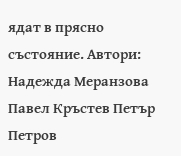ядат в прясно състояние. Автори: Надежда Меранзова Павел Кръстев Петър Петров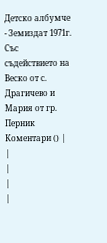Детско албумче - Земиздат 1971г. Със съдействието на Веско от с. Драгичево и Мария от гр. Перник
Коментари () |
|
|
|
|